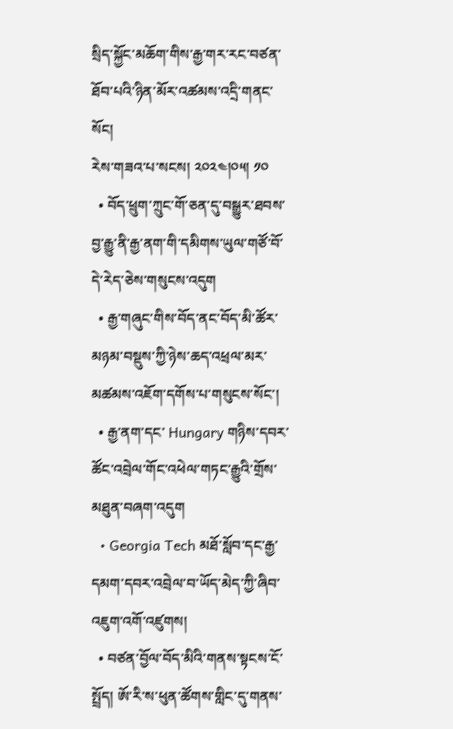སྲིད་སྐྱོང་མཆོག་གིས་རྒྱ་གར་རང་བཙན་ཐོབ་པའི་ཉིན་མོར་འཚམས་འདྲི་གནང་སོང།
རེས་གཟའ་པ་སངས། ༢༠༢༤།༠༥། ༡༠
  • བོད་ཕྲུག་ཀྲུང་གོ་ཅན་དུ་བསྒྱུར་ཐབས་བྱ་རྒྱུ་ནི་རྒྱ་ནག་གི་དམིགས་ཡུལ་གཙོ་བོ་དེ་རེད་ཅེས་གསུངས་འདུག
  • རྒྱ་གཞུང་གིས་བོད་ནང་བོད་མི་ཚོར་མཉམ་བསྡུས་ཀྱི་ཉེས་ཆད་འཕྲལ་མར་མཚམས་འཇོག་དགོས་པ་གསུངས་སོང་།
  • རྒྱ་ནག་དང་ Hungary གཉིས་དབར་ཚོང་འབྲེལ་གོང་འཕེལ་གཏང་རྒྱུའི་གྲོས་མཐུན་བཞག་འདུག
  • Georgia Tech མཐོ་སློབ་དང་རྒྱ་དམག་དབར་འབྲེལ་བ་ཡོད་མེད་ཀྱི་ཞིབ་འཇུག་འགོ་འཛུགས།
  • བཙན་བྱོལ་བོད་མིའི་གནས་སྟངས་ངོ་སྤྲོད། ཨོ་རི་ས་ཕུན་ཚོགས་གླིང་དུ་གནས་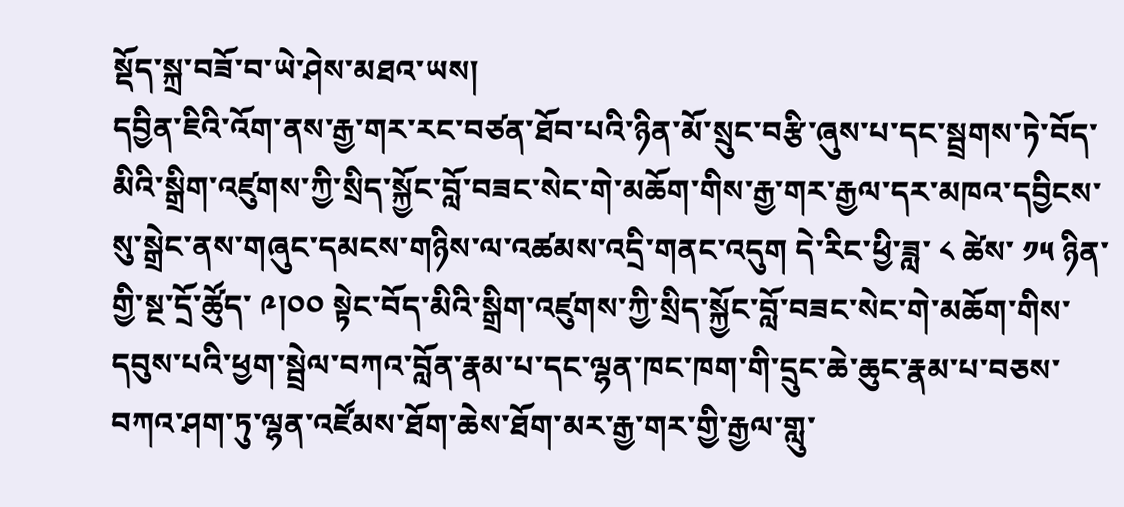སྡོད་སྐྲ་བཟོ་བ་ཡེ་ཤེས་མཐའ་ཡས།
དབྱིན་ཇིའི་འོག་ནས་རྒྱ་གར་རང་བཙན་ཐོབ་པའི་ཉིན་མོ་སྲུང་བརྩི་ཞུས་པ་དང་སྦྲགས་ཏེ་བོད་མིའི་སྒྲིག་འཛུགས་ཀྱི་སྲིད་སྐྱོང་བློ་བཟང་སེང་གེ་མཆོག་གིས་རྒྱ་གར་རྒྱལ་དར་མཁའ་དབྱིངས་སུ་སྒྲེང་ནས་གཞུང་དམངས་གཉིས་ལ་འཚམས་འདྲི་གནང་འདུག དེ་རིང་ཕྱི་ཟླ་ ༨ ཚེས་ ༡༥ ཉིན་གྱི་སྔ་དྲོ་ཚོུད་ ༩།༠༠ སྟེང་བོད་མིའི་སྒྲིག་འཛུགས་ཀྱི་སྲིད་སྐྱོང་བློ་བཟང་སེང་གེ་མཆོག་གིས་དབུས་པའི་ཕྱག་སྦྲེལ་བཀའ་བློན་རྣམ་པ་དང་ལྷན་ཁང་ཁག་གི་དྲུང་ཆེ་ཆུང་རྣམ་པ་བཅས་བཀའ་ཤག་ཏུ་ལྷན་འཛོམས་ཐོག་ཆེས་ཐོག་མར་རྒྱ་གར་གྱི་རྒྱལ་གླུ་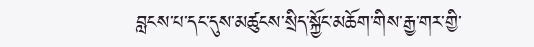བླངས་པ་དང་དུས་མཚུངས་སྲིད་སྐྱོང་མཆོག་གིས་རྒྱ་གར་གྱི་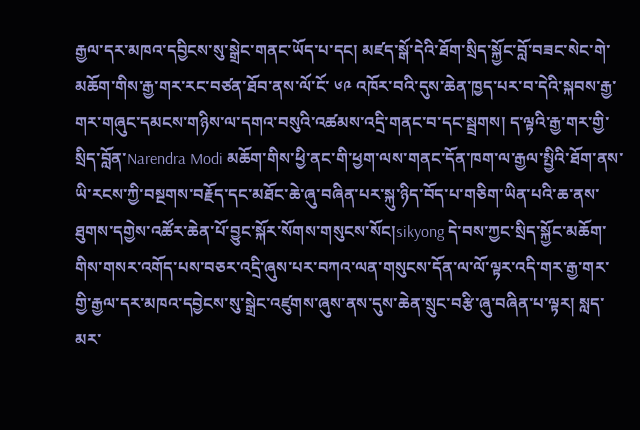རྒྱལ་དར་མཁའ་དབྱིངས་སུ་སྒྲེང་གནང་ཡོད་པ་དང། མཛད་སྒོ་དེའི་ཐོག་སྲིད་སྐྱོང་བློ་བཟང་སེང་གེ་མཆོག་གིས་རྒྱ་གར་རང་བཙན་ཐོབ་ནས་ལོ་ངོ་ ༦༩ འཁོར་བའི་དུས་ཆེན་ཁྱད་པར་བ་དེའི་སྐབས་རྒྱ་གར་གཞུང་དམངས་གཉིས་ལ་དགའ་བསུའི་འཚམས་འདྲི་གནང་བ་དང་སྦྲགས། ད་ལྟའི་རྒྱ་གར་གྱི་སྲིད་བློན་Narendra Modi མཆོག་གིས་ཕྱི་ནང་གི་ཕྱག་ལས་གནང་དོན་ཁག་ལ་རྒྱལ་སྤྱིའི་ཐོག་ནས་ཡི་རངས་ཀྱི་བསྔགས་བརྗོད་དང་མཐོང་ཆེ་ཞུ་བཞིན་པར་སྐུ་ཉིད་བོད་པ་གཅིག་ཡིན་པའི་ཆ་ནས་ཐུགས་དགྱེས་འཚོར་ཆེན་པོ་བྱུང་སྐོར་སོགས་གསུངས་སོང།sikyong དེ་བས་ཀྱང་སྲིད་སྐྱོང་མཆོག་གིས་གསར་འགོད་པས་བཅར་འདྲི་ཞུས་པར་བཀའ་ལན་གསུངས་དོན་ལ་ལོ་ལྟར་འདི་གར་རྒྱ་གར་གྱི་རྒྱལ་དར་མཁའ་དབྱེངས་སུ་སྒྲེང་འཛུགས་ཞུས་ནས་དུས་ཆེན་སྲུང་བརྩི་ཞུ་བཞིན་པ་ལྟར། སླད་མར་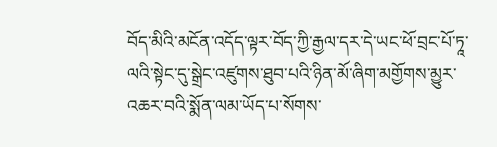བོད་མིའི་མངོན་འདོད་ལྟར་བོད་ཀྱི་རྒྱལ་དར་དེ་ཡང་ཕོ་བྲང་པོ་ཏཱ་ལའི་སྟེང་དུ་སྒྲེང་འཛུགས་ཐུབ་པའི་ཉིན་མོ་ཞིག་མགྱོགས་མྱུར་འཆར་བའི་སྨོན་ལམ་ཡོད་པ་སོགས་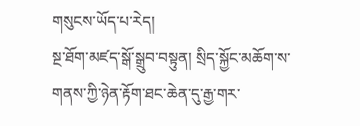གསུངས་ཡོད་པ་རེད།
སྔ་ཐོག་མཛད་སྒོ་སྒྲུབ་བསྟུན། སྲིད་སྐྱོང་མཆོག་ས་གནས་ཀྱི་ཉེན་རྟོག་ཐང་ཆེན་དུ་རྒྱ་གར་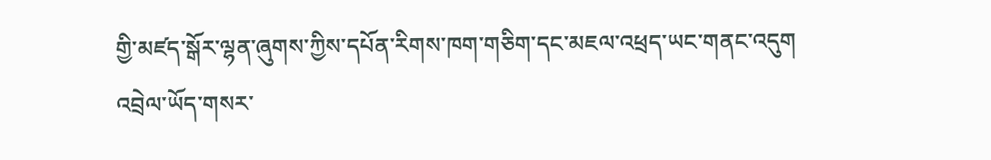གྱི་མཛད་སྒོར་ལྷན་ཞུགས་ཀྱིས་དཔོན་རིགས་ཁག་གཅིག་དང་མཇལ་འཕྲད་ཡང་གནང་འདུག
འབྲེལ་ཡོད་གསར་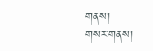གནས།
གསར་གནས།